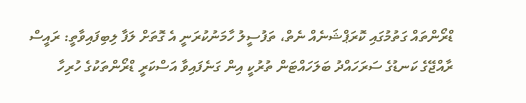ޑްރޯންތައް ގަތުމުގައި ކޮރަޕްޝަނެއް ނެތް، ތަފުސީލު ހާމަނުކުރަނީ އެ ގޮތަށް ލަފާ ލިބިފައިވާތީ: ރައީސް
ރާއްޖޭގެ ކަނޑުގެ ސަރަހައްދު ބަލަހައްޓަން ތުރުކީ އިން ގަނެފައިވާ އަސްކަރީ ޑްރޯންތަކުގެ ހުރިހާ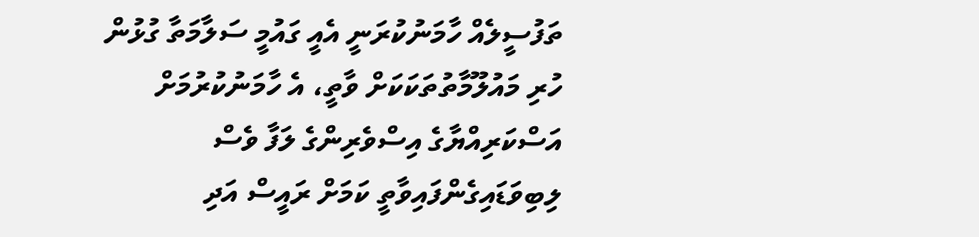ތަފުސީލެއް ހާމަނުކުރަނީ އެއީ ގައުމީ ސަލާމަތާ ގުޅުން ހުރި މައުލޫމާތުތަކަކަށް ވާތީ، އެ ހާމަނުކުރުމަށް އަސްކަރިއްޔާގެ އިސްވެރިންގެ ލަފާ ވެސް ލިބިވަޑައިގެންފައިވާތީ ކަމަށް ރައީސް އަދި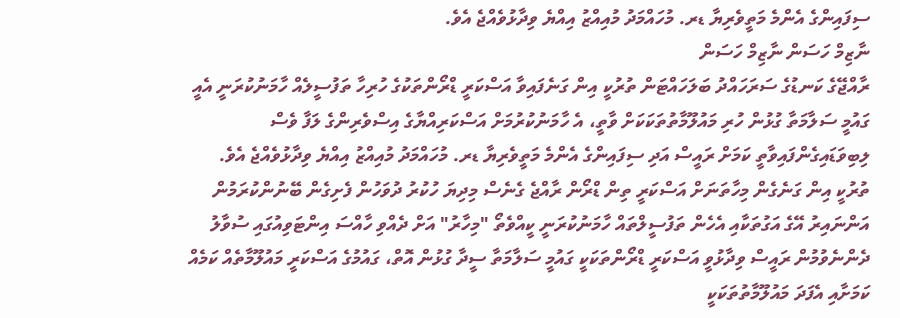ސިފައިންގެ އެންމެ މަތީވެރިޔާ ޑރ. މުހައްމަދު މުއިއްޒު އިއްޔެ ވިދާޅުވެއްޖެ އެވެ.
ނާޒިމް ހަސަން ނާޒިމް ހަސަން
ރާއްޖޭގެ ކަނޑުގެ ސަރަހައްދު ބަލަހައްޓަން ތުރުކީ އިން ގަނެފައިވާ އަސްކަރީ ޑްރޯންތަކުގެ ހުރިހާ ތަފުސީލެއް ހާމަނުކުރަނީ އެއީ ގައުމީ ސަލާމަތާ ގުޅުން ހުރި މައުލޫމާތުތަކަކަށް ވާތީ، އެ ހާމަނުކުރުމަށް އަސްކަރިއްޔާގެ އިސްވެރިންގެ ލަފާ ވެސް ލިބިވަޑައިގެންފައިވާތީ ކަމަށް ރައީސް އަދި ސިފައިންގެ އެންމެ މަތީވެރިޔާ ޑރ. މުހައްމަދު މުއިއްޒު އިއްޔެ ވިދާޅުވެއްޖެ އެވެ.
ތުރުކީ އިން ގަނެގެން މިހާތަނަށް އަސްކަރީ ތިން ޑްރޯން ރާއްޖެ ގެނެސް މިދިޔަ ހުކުރު ދުވަހުން ފެށިގެން ބޭނުންކުރަމުން އަންނައިރު އޭގެ އަގުތަކާއި އެހެން ތަފުސީލްތައް ހާމަނުކުރަނީ ކީއްވެތޯ "މިހާރު" އަށް ދެއްވި ހާއްސަ އިންޓަވިއުގައި ސުވާލު ދެންނެވުމުން ރައީސް ވިދާޅުވީ އަސްކަރީ ޑްރޯންތަކަކީ ގައުމީ ސަލާމަތާ ސީދާ ގުޅުން އޮތް، ގައުމުގެ އަސްކަރީ މައުލޫމާތެއް ކަމެއް ކަމަށާއި އެފަދަ މައުލޫމާތުތަކަކީ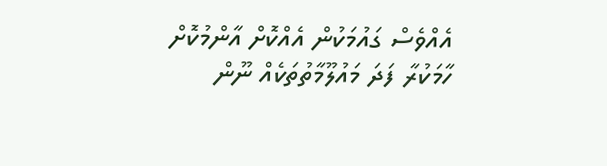އެއްވެސް ގައުމަކުން އެއްކޮށް އާންމުކޮށް ހާމަކުރާ ފަދަ މައުލޫމާތުތަކެއް ނޫން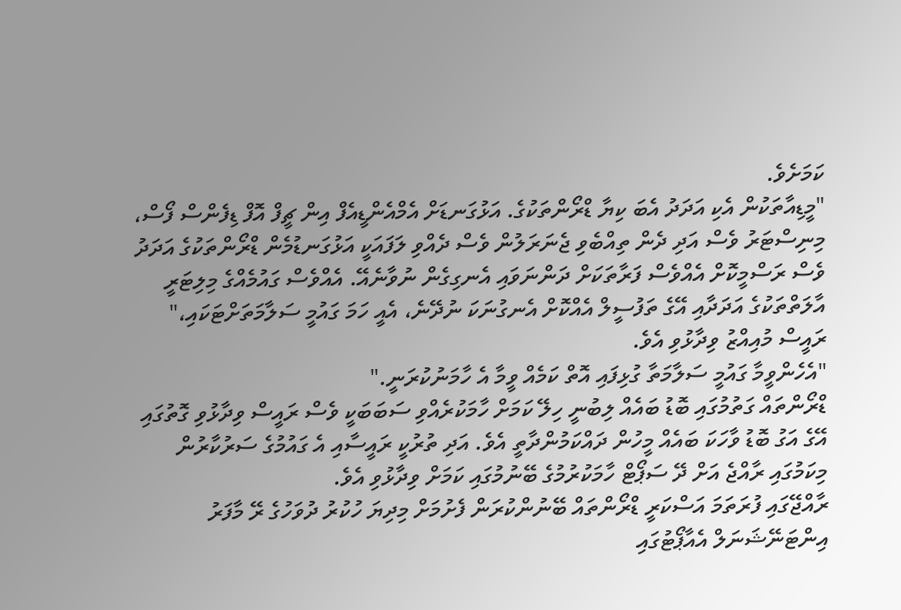ކަމަށެވެ.
"މީޑިއާތަކުން އެކި އަދަދު އެބަ ކިޔާ ޑްރޯންތަކުގެ. އަޅުގަނޑަށް އެމްއެންޑީއެފް އިން ޗީފް އޮފް ޑިފެންސް ފޯސް، މިނިސްޓަރު ވެސް އަދި ދެން ތިއްބެވި ޖެނަރަލުން ވެސް ދެއްވި ލަފައަކީ އަޅުގަނޑުމެން ޑްރޯންތަކުގެ އަދަދު ވެސް ރަސްމީކޮށް އެއްވެސް ފަރާތަކަށް ދަންނަވައި އެނގިގެން ނުވާނެއޭ. އެއްވެސް ގައުމެއްގެ މިލިޓަރީ އާލަތްތަކުގެ އަދަދާއި އޭގެ ތަފުސީލް އެއްކޮށް އެނގުނަކަ ނުދޭނެ، އެއީ ހަމަ ގައުމީ ސަލާމަތަށްޓަކައި،" ރައީސް މުއިއްޒު ވިދާޅުވި އެވެ.
"އެހެންވީމާ ގައުމީ ސަލާމަތާ ގުޅިފައި އޮތް ކަމެއް ވީމާ އެ ހާމަނުކުރަނީ."
ޑްރޯންތައް ގަތުމުގައި ބޮޑު ބައެއް ލިބުނީ ހިލޭ ކަމަށް ހާމަކުރެއްވި ސަބަބަކީ ވެސް ރައީސް ވިދާޅުވި ގޮތުގައި އޭގެ އަގު ބޮޑު ވާހަކަ ބައެއް މީހުން ދައްކަމުންދާތީ އެވެ. އަދި ތުރުކީ ރައީސާއި އެ ގައުމުގެ ސަރުކާރުން މިކަމުގައި ރާއްޖެ އަށް ދޭ ސަޕޯޓް ހާމަކުރުމުގެ ބޭނުމުގައި ކަމަށް ވިދާޅުވި އެވެ.
ރާއްޖޭގައި ފުރަތަމަ އަސްކަރީ ޑްރޯންތައް ބޭނުންކުރަން ފެށުމަށް މިދިޔަ ހުކުރު ދުވަހުގެ ރޭ މާފަރު އިންޓަނޭޝަނަލް އެއާޕޯޓުގައި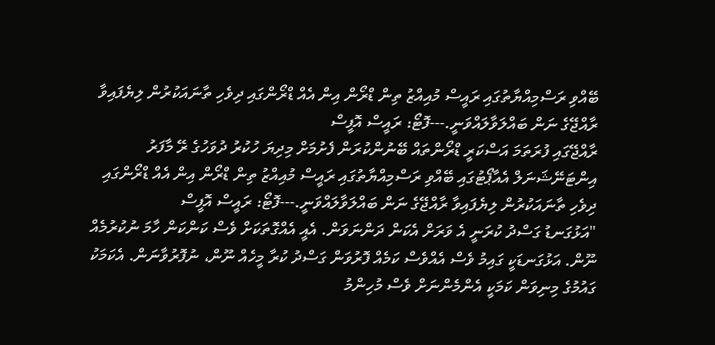ބޭއްވި ރަސްމިއްޔާތުގައި ރައީސް މުއިއްޒު ތިން ޑްރޯން އިން އެއް ޑްރޯންގައި ދިވެހި ތާނައަކުރުން ލިޔެފައިވާ ރާއްޖޭގެ ނަން ބައްލަވާލައްވަނީ.---ފޮޓޯ: ރައީސް އޮފީސް
ރާއްޖޭގައި ފުރަތަމަ އަސްކަރީ ޑްރޯންތައް ބޭނުންކުރަން ފެށުމަށް މިދިޔަ ހުކުރު ދުވަހުގެ ރޭ މާފަރު އިންޓަނޭޝަނަލް އެއާޕޯޓުގައި ބޭއްވި ރަސްމިއްޔާތުގައި ރައީސް މުއިއްޒު ތިން ޑްރޯން އިން އެއް ޑްރޯންގައި ދިވެހި ތާނައަކުރުން ލިޔެފައިވާ ރާއްޖޭގެ ނަން ބައްލަވާލައްވަނީ.---ފޮޓޯ: ރައީސް އޮފީސް
"އަޅުގަނޑު ގަސްދު ކުރަނީ އެ ވަރަށް އެކަން ދަންނަވަން. އެއީ އެއްގޮތަކަށް ވެސް ކަންކަން ހާމަ ނުކުރުމެއް ނޫން. އަޅުގަނޑަކީ ގައިމު ވެސް އެއްވެސް ކަމެއް ފޮރުވަން ގަސްދު ކުރާ މީހެއް ނޫން، ނުފޮރުވާނަން. އެކަމަކު ގައުމުގެ މިނިވަން ކަމަކީ އެންމެންނަށް ވެސް މުހިންމު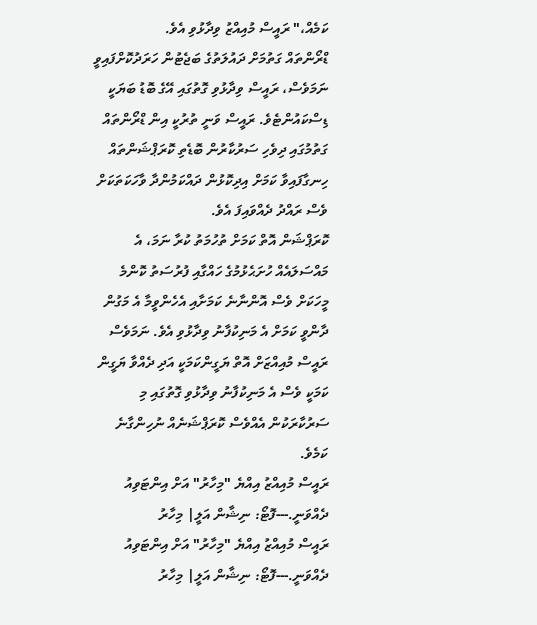ކަމެއް،" ރައީސް މުއިއްޒު ވިދާޅުވި އެވެ.
ޑްރޯންތައް ގަތުމަށް ދައުލަތުގެ ބަޖެޓުން ހަރަދުކޮށްފައިވީ ނަމަވެސް، ރައީސް ވިދާޅުވި ގޮތުގައި އޭގެ ބޮޑު ބަޔަކީ ޑިސްކައުންޓެވެ. ރައީސް ވަނީ ތުރުކީ އިން ޑްރޯންތައް ގަތުމުގައި ދިވެހި ސަރުކާރުން ބޮޑެތި ކޮރަޕްޝަންތައް ހިނގާފައިވާ ކަމަށް އިދިކޮޅުން ދައްކަމުންދާ ވާހަކަތަކަށް ވެސް ރައްދު ދެއްވައިފަ އެވެ.
ކޮރަޕްޝަން އޮތް ކަމަށް ތުހުމަތު ކުރާ ނަމަ، އެ މައްސަލައެއް ހުށަޙެޅުމުގެ ހައްގާއި ފުރުސަތު ކޮންމެ މީހަކަށް ވެސް އޮންނާނެ ކަމަށާއި އެހެންވީމާ އެ މަގުން ދާންވީ ކަމަށް އެ މަނިކުފާނު ވިދާޅުވި އެވެ. ނަމަވެސް ރައީސް މުއިއްޒަށް އޮތް ޔަގީންކަމަކީ އަދި ދެއްވާ ޔަގީން ކަމަކީ ވެސް އެ މަނިކުފާނު ވިދާޅުވި ގޮތުގައި މި ސަރުކާރަކުން އެއްވެސް ކޮރަޕްޝަނެއް ނުހިންގާނެ ކަމެވެ.
ރައީސް މުއިއްޒު އިއްޔެ "މިހާރު" އަށް އިންޓަވިއު ދެއްވަނީ.---ފޮޓޯ: ނިޝާން އަލީ| މިހާރު
ރައީސް މުއިއްޒު އިއްޔެ "މިހާރު" އަށް އިންޓަވިއު ދެއްވަނީ.---ފޮޓޯ: ނިޝާން އަލީ| މިހާރު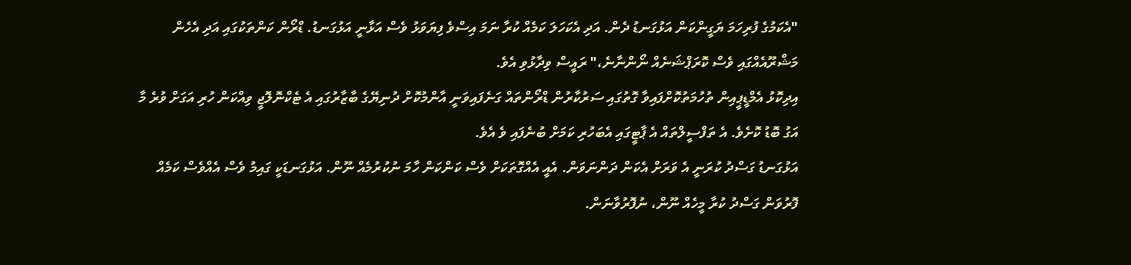"އެކަމުގެ ފުރިހަމަ ޔަގީންކަން އަޅުގަނޑު ދެން. އަދި އެކަހަލަ ކަމެއް ކުރާ ނަމަ އިސްވެ ފިޔަވަޅު ވެސް އަޅާނީ އަޅުގަނޑު. ޑްރޯން ކަންތަކުގައި އަދި އެހެން މަޝްރޫއެއްގައި ވެސް ކޮރަޕްޝަނެއް ނޯންނާނެ،" ރައީސް ވިދާޅުވި އެވެ.
އިދިކޮޅު އެމްޑީޕީއިން ތުހުމަތުކޮށްފައިވާ ގޮތުގައި ސަރުކާރުން ޑްރޯންތައް ގަނެފައިވަނީ އާންމުކޮށް ދުނިޔޭގެ ބާޒާރުގައި އެ ޓެކްނޮލޮޖީ ވިއްކަން ހުރި އަގަށް ވުރެ މާ އަގު ބޮޑު ކޮށެވެ. އެ ތަފްސީލްތައް އެ ޕާޓީގައި އެބަހުރި ކަމަށް ބުނެފައި ވެ އެވެ.
އަޅުގަނޑު ގަސްދު ކުރަނީ އެ ވަރަށް އެކަން ދަންނަވަން. އެއީ އެއްގޮތަކަށް ވެސް ކަންކަން ހާމަ ނުކުރުމެއް ނޫން. އަޅުގަނޑަކީ ގައިމު ވެސް އެއްވެސް ކަމެއް ފޮރުވަން ގަސްދު ކުރާ މީހެއް ނޫން، ނުފޮރުވާނަން.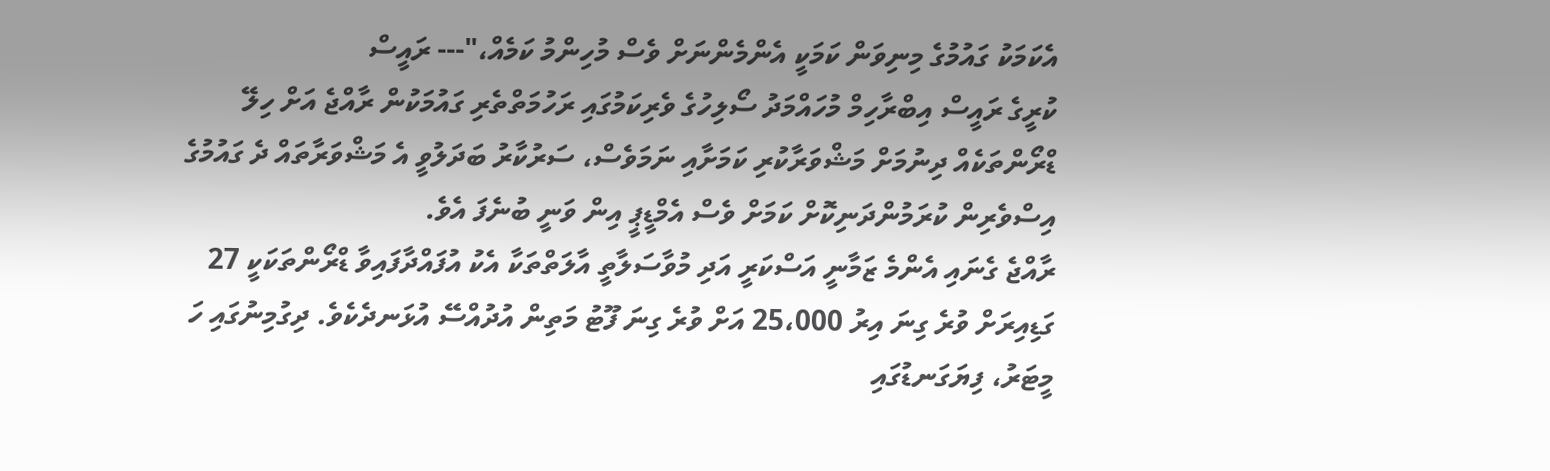އެކަމަކު ގައުމުގެ މިނިވަން ކަމަކީ އެންމެންނަށް ވެސް މުހިންމު ކަމެއް،"--- ރައީސް
ކުރީގެ ރައީސް އިބްރާހިމް މުހައްމަދު ސޯލިހުގެ ވެރިކަމުގައި ރަހުމަތްތެރި ގައުމަކުން ރާއްޖެ އަށް ހިލޭ ޑްރޯންތަކެއް ދިނުމަށް މަޝްވަރާކުރި ކަމަށާއި ނަމަވެސް، ސަރުކާރު ބަދަލުވީ އެ މަޝްވަރާތައް ދެ ގައުމުގެ އިސްވެރިން ކުރަމުންދަނިކޮށް ކަމަށް ވެސް އެމްޑީޕީ އިން ވަނީ ބުނެފަ އެވެ.
ރާއްޖެ ގެނައި އެންމެ ޒަމާނީ އަސްކަރީ އަދި މުވާސަލާތީ އާލަތްތަކާ އެކު އުފައްދާފައިވާ ޑްރޯންތަކަކީ 27 ގަޑިއިރަށް ވުރެ ގިނަ އިރު 25،000 އަށް ވުރެ ގިނަ ފޫޓު މަތިން އުދުއްސޭ އުޅަނދެކެވެ. ދިގުމިނުގައި ހަ މީޓަރު، ފިޔަގަނޑުގައި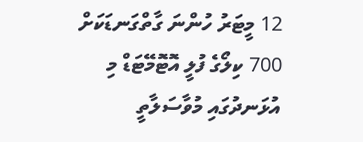12 މީޓަރު ހުންނަ ގާތްގަނޑަކަށް 700 ކިލޯގެ ފުލީ އޮޓޮމޭޓަޑް މި އުޅަނދުގައި މުވާސަލާތީ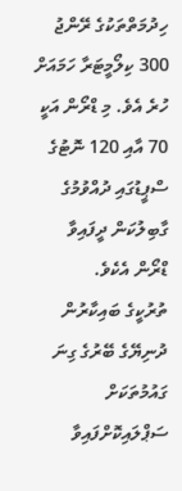ހިދުމަތްތަކުގެ ރޭންޖު 300 ކިލޯމީޓަރާ ހަމައަށް ހުރެ އެވެ. މި ޑްރޯން އަކީ 70 އާއި 120 ނޮޓުގެ ސްޕީޑުގައި ދުއްވުމުގެ ގާބިލުކަން ދީފައިވާ ޑްރޯން އެކެވެ.
ތުރުކީގެ ބައިކާރުން ދުނިޔޭގެ ބޭރުގެ ގިނަ ގައުމުތަކަށް ސަޕްލައިކޮށްފައިވާ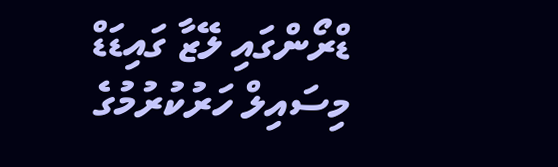ޑްރޯންގައި ލޭޒާ ގައިޑަޑް މިސައިލް ހަރުކުރުމުގެ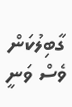ގާބިލުކަން ވެސް ވަނީ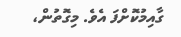ގާއިމުކޮށްފަ އެވެ. މިގޮތުން،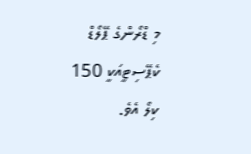މި ޑްރޯންގެ ޕޭލޯޑް ކެޕޭސިޓީއަކީ 150 ކިލޯ އެވެ.